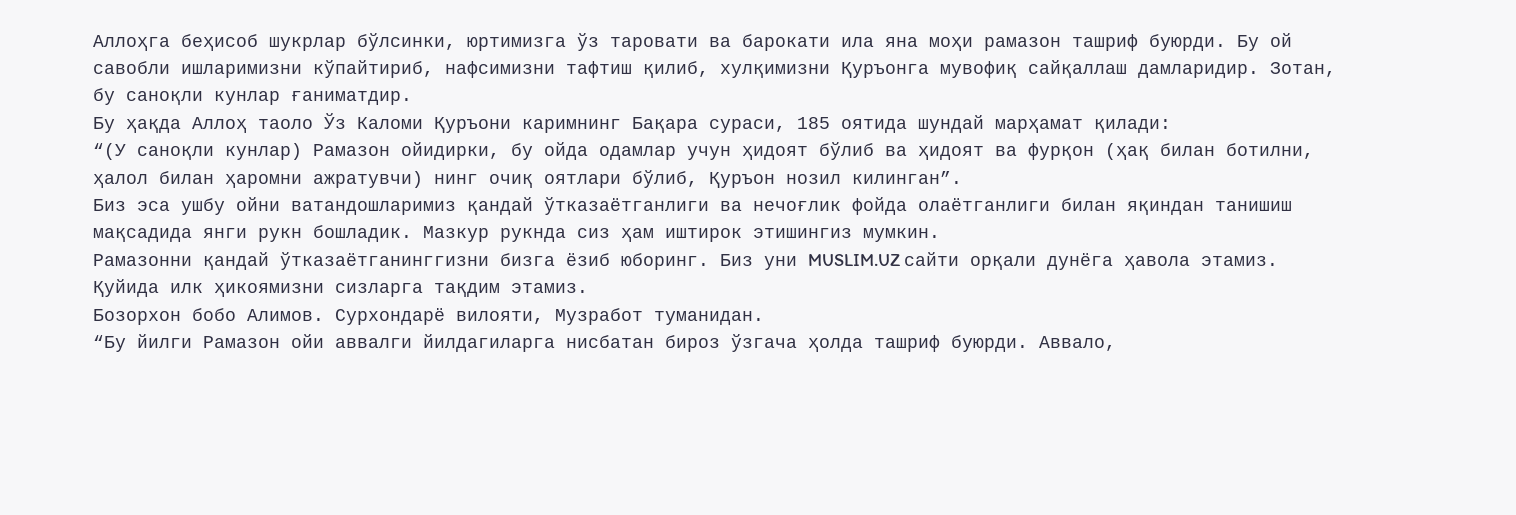Аллоҳга беҳисоб шукрлар бўлсинки, юртимизга ўз таровати ва барокати ила яна моҳи рамазон ташриф буюрди. Бу ой савобли ишларимизни кўпайтириб, нафсимизни тафтиш қилиб, хулқимизни Қуръонга мувофиқ сайқаллаш дамларидир. Зотан, бу саноқли кунлар ғаниматдир.
Бу ҳақда Аллоҳ таоло Ўз Каломи Қуръони каримнинг Бақара сураси, 185 оятида шундай марҳамат қилади:
“(У саноқли кунлар) Рамазон ойидирки, бу ойда одамлар учун ҳидоят бўлиб ва ҳидоят ва фурқон (ҳақ билан ботилни, ҳалол билан ҳаромни ажратувчи) нинг очиқ оятлари бўлиб, Қуръон нозил килинган”.
Биз эса ушбу ойни ватандошларимиз қандай ўтказаётганлиги ва нечоғлик фойда олаётганлиги билан яқиндан танишиш мақсадида янги рукн бошладик. Мазкур рукнда сиз ҳам иштирок этишингиз мумкин.
Рамазонни қандай ўтказаётганинггизни бизга ёзиб юборинг. Биз уни MUSLIM.UZ сайти орқали дунёга ҳавола этамиз.
Қуйида илк ҳикоямизни сизларга тақдим этамиз.
Бозорхон бобо Алимов. Сурхондарё вилояти, Музработ туманидан.
“Бу йилги Рамазон ойи аввалги йилдагиларга нисбатан бироз ўзгача ҳолда ташриф буюрди. Аввало,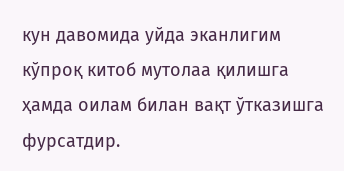кун давомида уйда эканлигим кўпроқ китоб мутолаа қилишга ҳамда оилам билан вақт ўтказишга фурсатдир.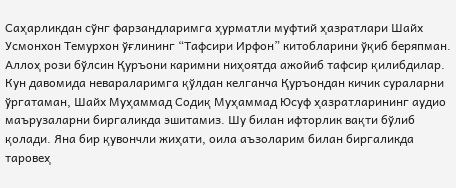Саҳарликдан сўнг фарзандларимга ҳурматли муфтий ҳазратлари Шайх Усмонхон Темурхон ўғлининг “Тафсири Ирфон” китобларини ўқиб беряпман. Аллоҳ рози бўлсин Қуръони каримни ниҳоятда ажойиб тафсир қилибдилар.
Кун давомида невараларимга қўлдан келганча Қуръондан кичик сураларни ўргатаман, Шайх Муҳаммад Содиқ Муҳаммад Юсуф ҳазратларининг аудио маърузаларни биргаликда эшитамиз. Шу билан ифторлик вақти бўлиб қолади. Яна бир қувончли жиҳати, оила аъзоларим билан биргаликда таровеҳ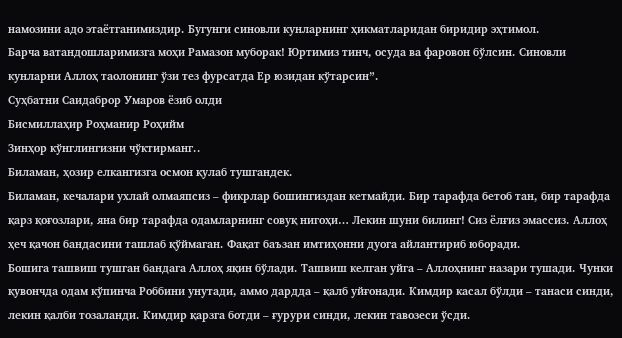намозини адо этаётганимиздир. Бугунги синовли кунларнинг ҳикматларидан биридир эҳтимол.
Барча ватандошларимизга моҳи Рамазон муборак! Юртимиз тинч, осуда ва фаровон бўлсин. Синовли кунларни Аллоҳ таолонинг ўзи тез фурсатда Ер юзидан кўтарсин”.
Суҳбатни Саидаброр Умаров ёзиб олди
Бисмиллаҳир Роҳманир Роҳийм
Зинҳор кўнглингизни чўктирманг..
Биламан, ҳозир елкангизга осмон қулаб тушгандек.
Биламан, кечалари ухлай олмаяпсиз – фикрлар бошингиздан кетмайди. Бир тарафда бетоб тан, бир тарафда қарз қоғозлари, яна бир тарафда одамларнинг совуқ нигоҳи… Лекин шуни билинг! Сиз ёлғиз эмассиз. Аллоҳ ҳеч қачон бандасини ташлаб қўймаган. Фақат баъзан имтиҳонни дуога айлантириб юборади.
Бошига ташвиш тушган бандага Аллоҳ яқин бўлади. Ташвиш келган уйга – Аллоҳнинг назари тушади. Чунки қувончда одам кўпинча Роббини унутади, аммо дардда – қалб уйғонади. Кимдир касал бўлди – танаси синди, лекин қалби тозаланди. Кимдир қарзга ботди – ғурури синди, лекин тавозеси ўсди.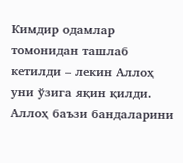Кимдир одамлар томонидан ташлаб кетилди – лекин Аллоҳ уни ўзига яқин қилди. Аллоҳ баъзи бандаларини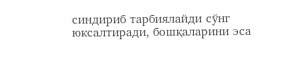синдириб тарбиялайди сўнг юксалтиради, бошқаларини эса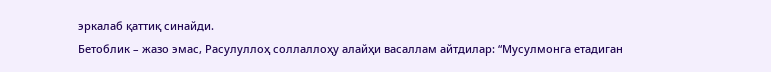эркалаб қаттиқ синайди.
Бетоблик – жазо эмас, Расулуллоҳ соллаллоҳу алайҳи васаллам айтдилар: “Мусулмонга етадиган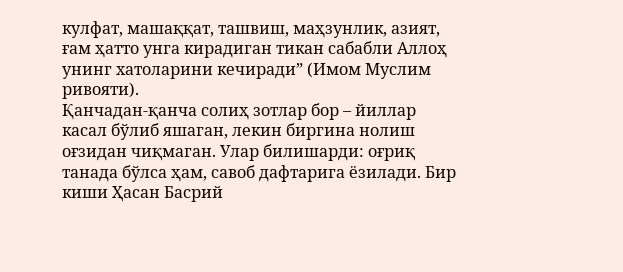кулфат, машаққат, ташвиш, маҳзунлик, азият, ғам ҳатто унга кирадиган тикан сабабли Аллоҳ унинг хатоларини кечиради” (Имом Муслим ривояти).
Қанчадан-қанча солиҳ зотлар бор – йиллар касал бўлиб яшаган, лекин биргина нолиш оғзидан чиқмаган. Улар билишарди: оғриқ танада бўлса ҳам, савоб дафтарига ёзилади. Бир киши Ҳасан Басрий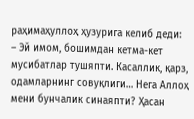раҳимаҳуллоҳ ҳузурига келиб деди:
– Эй имом, бошимдан кетма-кет мусибатлар тушяпти. Касаллик, қарз, одамларнинг совуқлиги… Нега Аллоҳ мени бунчалик синаяпти? Ҳасан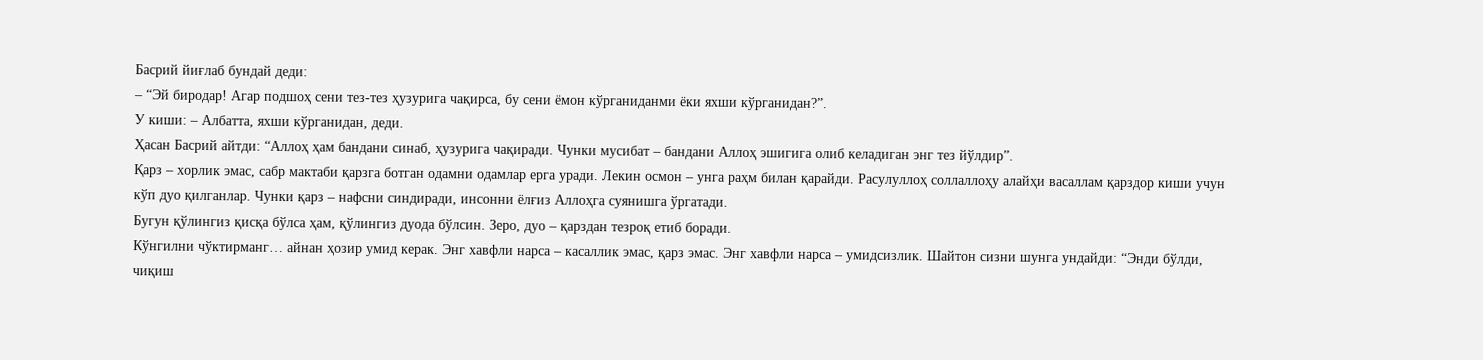Басрий йиғлаб бундай деди:
– “Эй биродар! Агар подшоҳ сени тез-тез ҳузурига чақирса, бу сени ёмон кўрганиданми ёки яхши кўрганидан?”.
У киши: – Албатта, яхши кўрганидан, деди.
Ҳасан Басрий айтди: “Аллоҳ ҳам бандани синаб, ҳузурига чақиради. Чунки мусибат – бандани Аллоҳ эшигига олиб келадиган энг тез йўлдир”.
Қарз – хорлик эмас, сабр мактаби қарзга ботган одамни одамлар ерга уради. Лекин осмон – унга раҳм билан қарайди. Расулуллоҳ соллаллоҳу алайҳи васаллам қарздор киши учун кўп дуо қилганлар. Чунки қарз – нафсни синдиради, инсонни ёлғиз Аллоҳга суянишга ўргатади.
Бугун қўлингиз қисқа бўлса ҳам, қўлингиз дуода бўлсин. Зеро, дуо – қарздан тезроқ етиб боради.
Кўнгилни чўктирманг… айнан ҳозир умид керак. Энг хавфли нарса – касаллик эмас, қарз эмас. Энг хавфли нарса – умидсизлик. Шайтон сизни шунга ундайди: “Энди бўлди, чиқиш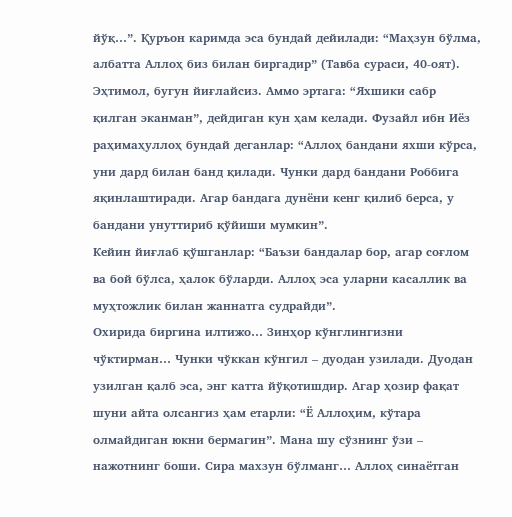йўқ…”. Қуръон каримда эса бундай дейилади: “Маҳзун бўлма, албатта Аллоҳ биз билан биргадир” (Тавба сураси, 40-оят).
Эҳтимол, бугун йиғлайсиз. Аммо эртага: “Яхшики сабр қилган эканман”, дейдиган кун ҳам келади. Фузайл ибн Иёз раҳимаҳуллоҳ бундай деганлар: “Аллоҳ бандани яхши кўрса, уни дард билан банд қилади. Чунки дард бандани Роббига яқинлаштиради. Агар бандага дунёни кенг қилиб берса, у бандани унуттириб қўйиши мумкин”.
Кейин йиғлаб қўшганлар: “Баъзи бандалар бор, агар соғлом ва бой бўлса, ҳалок бўларди. Аллоҳ эса уларни касаллик ва муҳтожлик билан жаннатга судрайди”.
Охирида биргина илтижо… Зинҳор кўнглингизни чўктирман… Чунки чўккан кўнгил – дуодан узилади. Дуодан узилган қалб эса, энг катта йўқотишдир. Агар ҳозир фақат шуни айта олсангиз ҳам етарли: “Ё Аллоҳим, кўтара олмайдиган юкни бермагин”. Мана шу сўзнинг ўзи – нажотнинг боши. Сира махзун бўлманг… Аллоҳ синаётган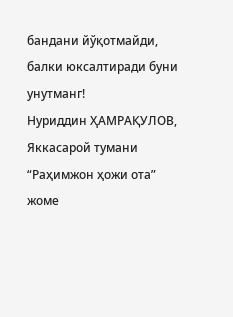бандани йўқотмайди, балки юксалтиради буни унутманг!
Нуриддин ҲАМРАҚУЛОВ,
Яккасарой тумани “Раҳимжон ҳожи ота” жоме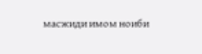масжиди имом ноиби